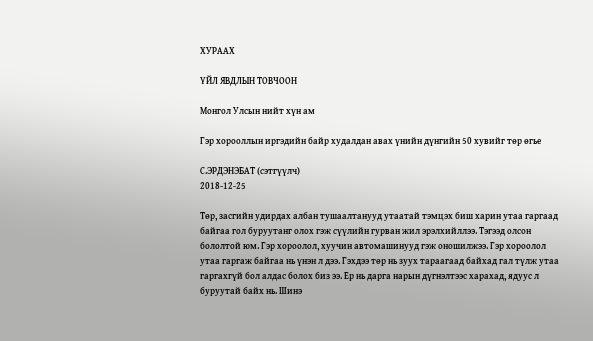ХУРААХ

ҮЙЛ ЯВДЛЫН ТОВЧООН

Монгол Улсын нийт хүн ам

Гэр хорооллын иргэдийн байр худалдан авах үнийн дүнгийн 50 хувийг төр өгье

С.ЭРДЭНЭБАТ (сэтгүүлч)
2018-12-25

Төр, засгийн удирдах албан тушаалтанууд утаатай тэмцэх биш харин утаа гаргаад байгаа гол буруутанг олох гэж сүүлийн гурван жил эрэлхийллээ. Тэгээд олсон бололтой юм. Гэр хороолол, хуучин автомашинууд гэж оношилжээ. Гэр хороолол утаа гаргаж байгаа нь үнэн л дээ. Гэхдээ төр нь зуух тараагаад байхад гал түлж утаа гаргахгүй бол алдас болох биз ээ. Ер нь дарга нарын дүгнэлтээс харахад, ядуус л буруутай байх нь. Шинэ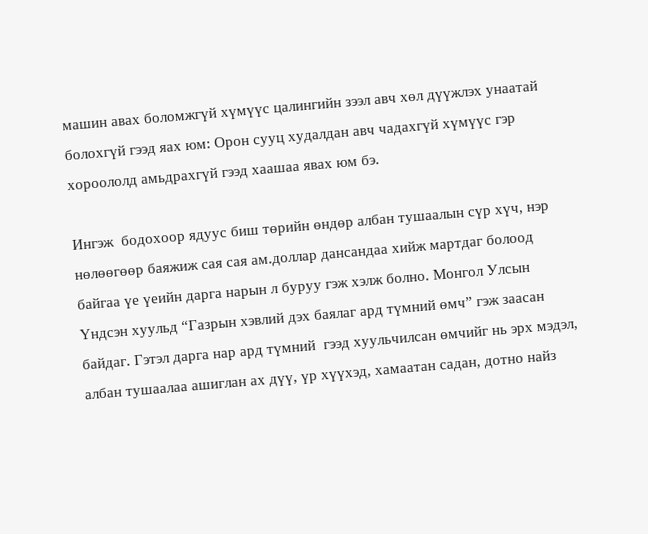машин авах боломжгүй хүмүүс цалингийн зээл авч хөл дүүжлэх унаатай болохгүй гээд яах юм: Орон сууц худалдан авч чадахгүй хүмүүс гэр хороололд амьдрахгүй гээд хаашаа явах юм бэ.

Ингэж  бодохоор ядуус биш төрийн өндөр албан тушаалын сүр хүч, нэр нөлөөгөөр баяжиж сая сая ам.доллар дансандаа хийж мартдаг болоод байгаа үе үеийн дарга нарын л буруу гэж хэлж болно. Монгол Улсын Үндсэн хуульд “Газрын хэвлий дэх баялаг ард түмний өмч” гэж заасан байдаг. Гэтэл дарга нар ард түмний  гээд хуульчилсан өмчийг нь эрх мэдэл, албан тушаалаа ашиглан ах дүү, үр хүүхэд, хамаатан садан, дотно найз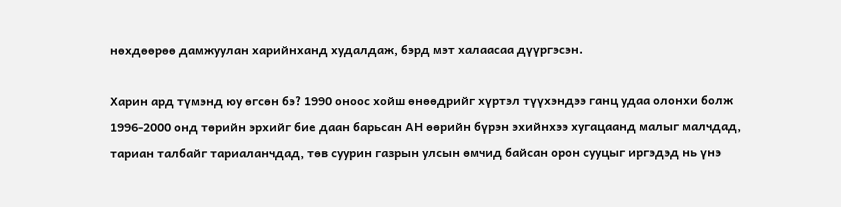нөхдөөрөө дамжуулан харийнханд худалдаж, бэрд мэт халаасаа дүүргэсэн.

Харин ард түмэнд юу өгсөн бэ? 1990 оноос хойш өнөөдрийг хүртэл түүхэндээ ганц удаа олонхи болж 1996-2000 онд төрийн эрхийг бие даан барьсан АН өөрийн бүрэн эхийнхээ хугацаанд малыг малчдад, тариан талбайг тариаланчдад, төв суурин газрын улсын өмчид байсан орон сууцыг иргэдэд нь үнэ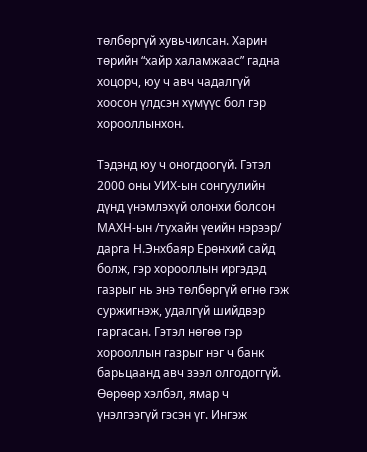төлбөргүй хувьчилсан. Харин төрийн “хайр халамжаас” гадна хоцорч, юу ч авч чадалгүй хоосон үлдсэн хүмүүс бол гэр хорооллынхон.

Тэдэнд юу ч оногдоогүй. Гэтэл 2000 оны УИХ-ын сонгуулийн дүнд үнэмлэхүй олонхи болсон МАХН-ын /тухайн үеийн нэрээр/ дарга Н.Энхбаяр Ерөнхий сайд болж, гэр хорооллын иргэдэд газрыг нь энэ төлбөргүй өгнө гэж суржигнэж, удалгүй шийдвэр гаргасан. Гэтэл нөгөө гэр хорооллын газрыг нэг ч банк барьцаанд авч зээл олгодоггүй. Өөрөөр хэлбэл, ямар ч үнэлгээгүй гэсэн үг. Ингэж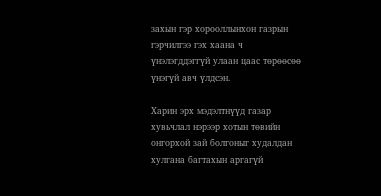захын гэр хорооллынхон газрын гэрчилгээ гэх хаана ч үнэлэгддэггүй улаан цаас төрөөсөө үнэгүй авч үлдсэн.

Харин эрх мэдэлтнүүд газар хувьчлал нэрээр хотын төвийн онгорхой зай болгоныг худалдан хулгана багтахын аргагүй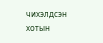чихэлдсэн хотын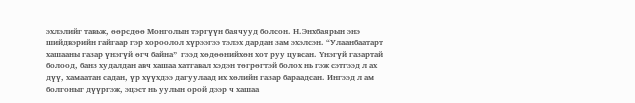эхлэлийг тавьж, өөрсдөө Монголын тэргүүн баячууд болсон. Н.Энхбаярын энэ шийдвэрийн гайгаар гэр хороолол хүрээгээ тэлэх дардан зам эхэлсэн. “Улаанбаатарт хашааны газар үнэгүй өгч байна”  гээд хөдөөнийхөн хот руу цувсан. Үнэгүй газартай болоод, банз худалдан авч хашаа хатгавал хэдэн төгрөгтэй болох нь гэж сэтгээд л ах дүү, хамаатан садан, үр хүүхдээ дагуулаад их хөлийн газар бараадсан. Ингээд л ам болгоныг дүүргэж, эцэст нь уулын орой дээр ч хашаа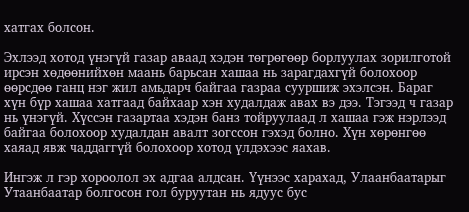хатгах болсон.

Эхлээд хотод үнэгүй газар аваад хэдэн төгрөгөөр борлуулах зорилготой ирсэн хөдөөнийхөн маань барьсан хашаа нь зарагдахгүй болохоор өөрсдөө ганц нэг жил амьдарч байгаа газраа сууршиж эхэлсэн. Бараг хүн бүр хашаа хатгаад байхаар хэн худалдаж авах вэ дээ. Тэгээд ч газар нь үнэгүй. Хүссэн газартаа хэдэн банз тойруулаад л хашаа гэж нэрлээд байгаа болохоор худалдан авалт зогссон гэхэд болно. Хүн хөрөнгөө хаяад явж чаддаггүй болохоор хотод үлдэхээс яахав.

Ингэж л гэр хороолол эх адгаа алдсан. Үүнээс харахад, Улаанбаатарыг Утаанбаатар болгосон гол буруутан нь ядуус бус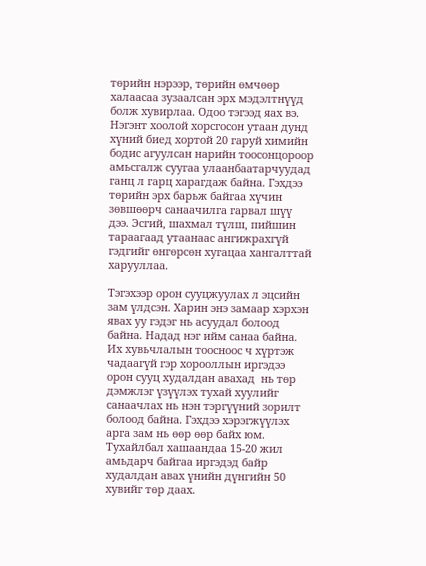төрийн нэрээр, төрийн өмчөөр халаасаа зузаалсан эрх мэдэлтнүүд болж хувирлаа. Одоо тэгээд яах вэ. Нэгэнт хоолой хорсгосон утаан дунд хүний биед хортой 20 гаруй химийн бодис агуулсан нарийн тоосонцороор амьсгалж суугаа улаанбаатарчуудад ганц л гарц харагдаж байна. Гэхдээ төрийн эрх барьж байгаа хүчин зөвшөөрч санаачилга гарвал шүү дээ. Эсгий, шахмал түлш, пийшин тараагаад утаанаас ангижрахгүй гэдгийг өнгөрсөн хугацаа хангалттай харууллаа.

Тэгэхээр орон сууцжуулах л эцсийн зам үлдсэн. Харин энэ замаар хэрхэн явах уу гэдэг нь асуудал болоод байна. Надад нэг ийм санаа байна. Их хувьчлалын тоосноос ч хүртэж чадаагүй гэр хорооллын иргэдээ орон сууц худалдан авахад  нь төр дэмжлэг үзүүлэх тухай хуулийг санаачлах нь нэн тэргүүний зорилт болоод байна. Гэхдээ хэрэгжүүлэх арга зам нь өөр өөр байх юм. Тухайлбал хашаандаа 15-20 жил амьдарч байгаа иргэдэд байр худалдан авах үнийн дүнгийн 50 хувийг төр даах.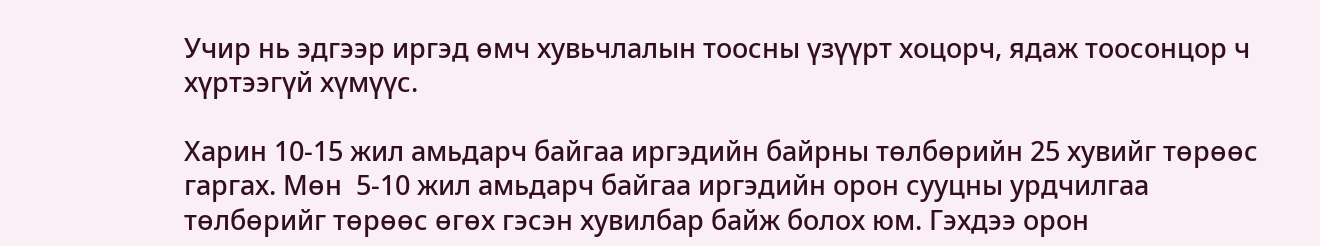Учир нь эдгээр иргэд өмч хувьчлалын тоосны үзүүрт хоцорч, ядаж тоосонцор ч хүртээгүй хүмүүс.

Харин 10-15 жил амьдарч байгаа иргэдийн байрны төлбөрийн 25 хувийг төрөөс гаргах. Мөн  5-10 жил амьдарч байгаа иргэдийн орон сууцны урдчилгаа төлбөрийг төрөөс өгөх гэсэн хувилбар байж болох юм. Гэхдээ орон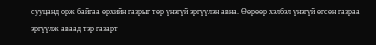сууцанд орж байгаа өрхийн газрыг төр үнэгүй эргүүлэн авна. Өөрөөр хэлбэл үнэгүй өгсөн газраа эргүүлж аваад тэр газарт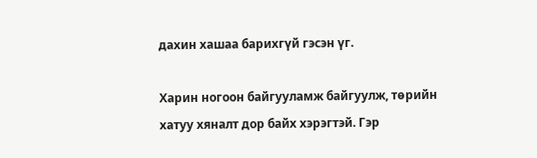дахин хашаа барихгүй гэсэн үг.

Харин ногоон байгууламж байгуулж, төрийн хатуу хяналт дор байх хэрэгтэй. Гэр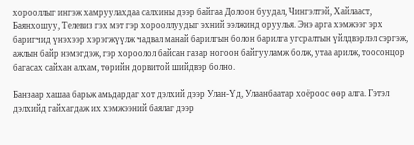хорооллыг ингэж хамруулахдаа салхины дээр байгаа Долоон буудал, Чингэлтэй, Хайлааст, Баянхошуу, Телевиз гэх мэт гэр хорооллуудыг эхний ээлжинд оруулья. Энэ арга хэмжээг эрх баригчид үнэхээр хэрэгжүүлж чадвал манай барилгын болон барилга угсралтын үйлдвэрлэл сэргэж, ажлын байр нэмэгдэж, гэр хороолол байсан газар ногоон байгууламж болж, утаа арилж, тоосонцор багасах сайхан алхам, төрийн дорвитой шийдвэр болно.

Банзаар хашаа барьж амьдардаг хот дэлхий дээр Улан-Үд, Улаанбаатар хоёроос өөр алга. Гэтэл дэлхийд гайхагдаж их хэмжээний баялаг дээр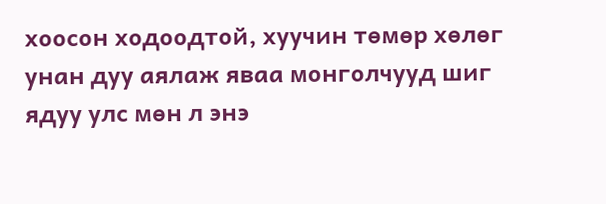хоосон ходоодтой, хуучин төмөр хөлөг унан дуу аялаж яваа монголчууд шиг ядуу улс мөн л энэ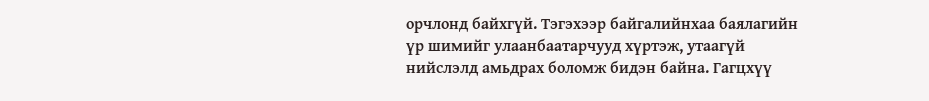орчлонд байхгүй. Тэгэхээр байгалийнхаа баялагийн үр шимийг улаанбаатарчууд хүртэж, утаагүй нийслэлд амьдрах боломж бидэн байна. Гагцхүү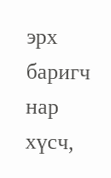эрх баригч нар хүсч,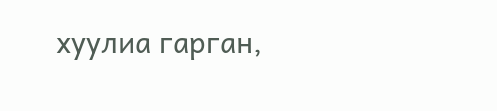хуулиа гарган,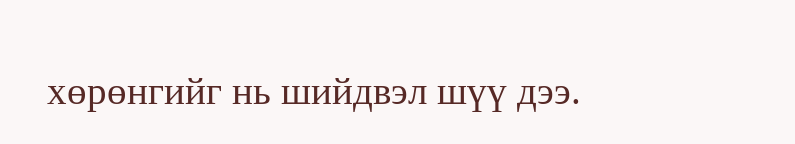хөрөнгийг нь шийдвэл шүү дээ.